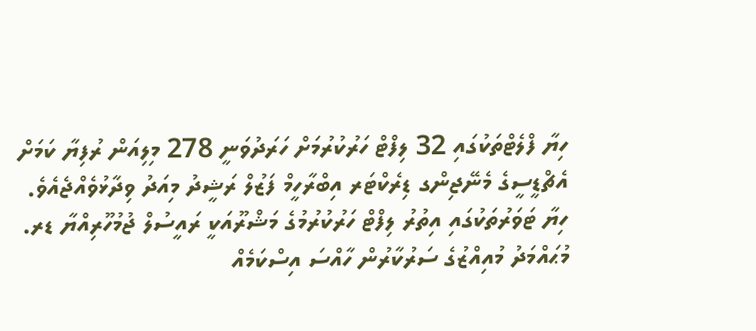ހިޔާ ފްލެޓްތަކުގައި 32 ލިފްޓް ހަރުކުރުމަށް ހަރަދުވަނީ 278 މިލިއަން ރުފިޔާ ކަމަށް އެޗްޑީސީގެ މެނޭޖިންގ ޑިރެކްޓަރ އިބްރާހީމް ފަޒުލް ރަޝީދު މިއަދު ވިދާޅުވެއްޖެއެވެ.
ހިޔާ ޓަވަރުތަކުގައި އިތުރު ލިފްޓް ހަރުކުރުމުގެ މަޝްރޫއަކީ ރައީސުލް ޖުމުހޫރިއްޔާ ޑރ. މުޙައްމަދު މުއިއްޒުގެ ސަރުކާރުން ހާއްސަ އިސްކަމެއް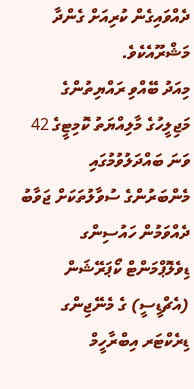ދެއްވައިގެން ކުރިއަށް ގެންދާ މަޝްރޫއެކެވެ.
މިއަދު ބޭއްވި ރައްޔިތުންގެ މަޖިލީހުގެ މާލިއްޔަތު ކޮމިޓީގެ 42 ވަނަ ބައްދަލުވުމުގައި މެންބަރުންގެ ސުވާލުތަކަށް ޖަވާބު ދެއްވަމުން ހައުސިންގ ޑިވެލޮޕްމަންޓް ކޯޕަރޭޝަން (އެޗްޑީސީ) ގެ މެނޭޖިންގ ޑިރެކްޓަރ އިބްރާހީމް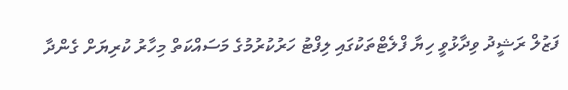ފަޒުލް ރަޝީދު ވިދާޅުވީ ހިޔާ ފްލެޓްތަކުގައި ލިފްޓު ހަރުކުރުމުގެ މަސައްކަތް މިހާރު ކުރިޔަށް ގެންދާ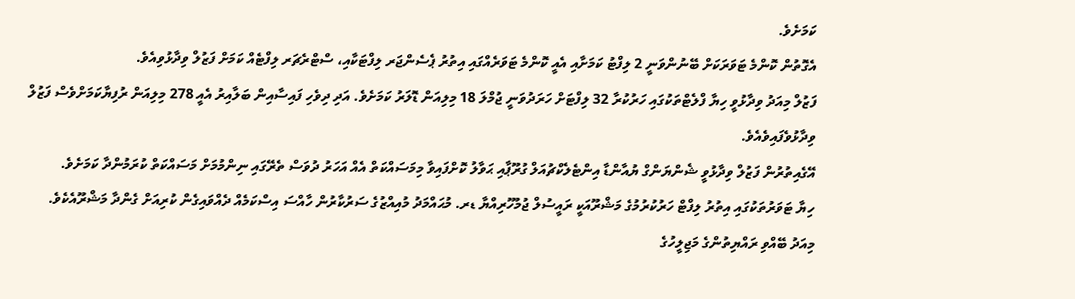ކަމަށެވެ.
އެގޮތުން ކޮންމެ ޓަވަރަކަށް ބޭނުންވަނީ 2 ލިފްޓު ކަމަށާއި އެއީ ކޮންމެ ޓަވަރެއްގައި އިތުރު ޕެސެންޖަރ ލިފްޓަކާއި، ސްޓްރެޗަރ ލިފްޓެއް ކަމަށް ފަޒުލް ވިދާޅުވިއެވެ.
ފަޒުލް މިއަދު ވިދާޅުވީ ހިޔާ ފްލެޓްތަކުގައި ހަރުކުރާ 32 ލިފްޓަށް ހަރަދުވަނީ ޖުމްލަ 18 މިލިއަން ޑޮލަރު ކަމަށެވެ. އަދި ދިވެހި ފައިސާއިން ބަލާއިރު އެއީ 278 މިލިއަން ރުފިޔާކަމަށްވެސް ފަޒުލް ވިދާޅުވެފައިވެއެވެ.
އޭގެއިތުރުން ފަޒުލް ވިދާޅުވީ ޝެންޔަންގް ޔުއާންޑާ އިންޓެލެކްޗުއަލް ގުރޫޕާއި ޙަވާލު ކޮށްފައިވާ މިމަސައްކަތް އެއް އަހަރު ދުވަސް ތެރޭގައި ނިންމުމަށް މަސައްކަތް ކުރަމުންދާ ކަމަށެވެ.
ހިޔާ ޓަވަރުތަކުގައި އިތުރު ލިފްޓް ހަރުކުރުމުގެ މަޝްރޫއަކީ ރައީސުލް ޖުމުހޫރިއްޔާ ޑރ. މުޙައްމަދު މުއިއްޒުގެ ސަރުކާރުން ހާއްސަ އިސްކަމެއް ދެއްވައިގެން ކުރިއަށް ގެންދާ މަޝްރޫއެކެވެ.
މިއަދު ބޭއްވި ރައްޔިތުންގެ މަޖިލީހުގެ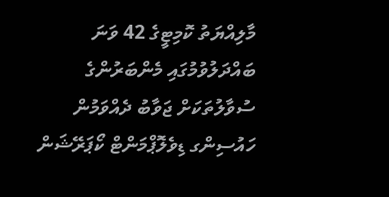މާލިއްޔަތު ކޮމިޓީގެ 42 ވަނަ ބައްދަލުވުމުގައި މެންބަރުންގެ ސުވާލުތަކަށް ޖަވާބު ދެއްވަމުން ހައުސިންގ ޑިވެލޮޕްމަންޓް ކޯޕަރޭޝަން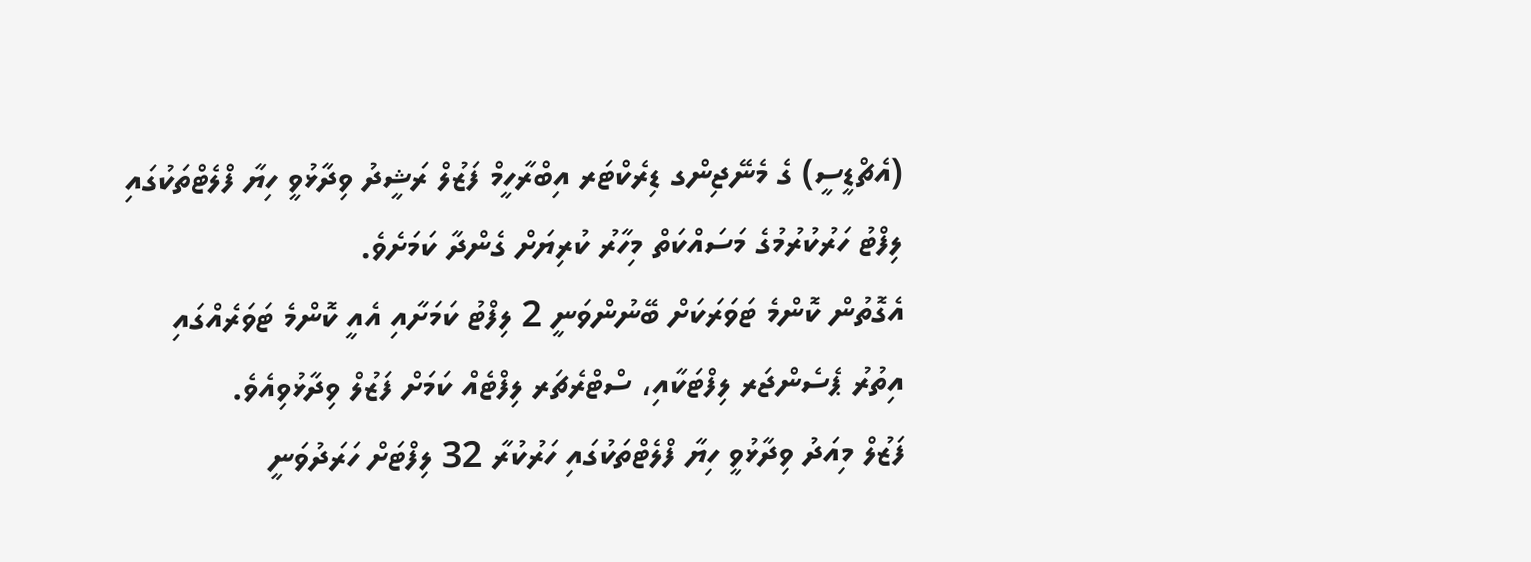(އެޗްޑީސީ) ގެ މެނޭޖިންގ ޑިރެކްޓަރ އިބްރާހީމް ފަޒުލް ރަޝީދު ވިދާޅުވީ ހިޔާ ފްލެޓްތަކުގައި ލިފްޓު ހަރުކުރުމުގެ މަސައްކަތް މިހާރު ކުރިޔަށް ގެންދާ ކަމަށެވެ.
އެގޮތުން ކޮންމެ ޓަވަރަކަށް ބޭނުންވަނީ 2 ލިފްޓު ކަމަށާއި އެއީ ކޮންމެ ޓަވަރެއްގައި އިތުރު ޕެސެންޖަރ ލިފްޓަކާއި، ސްޓްރެޗަރ ލިފްޓެއް ކަމަށް ފަޒުލް ވިދާޅުވިއެވެ.
ފަޒުލް މިއަދު ވިދާޅުވީ ހިޔާ ފްލެޓްތަކުގައި ހަރުކުރާ 32 ލިފްޓަށް ހަރަދުވަނީ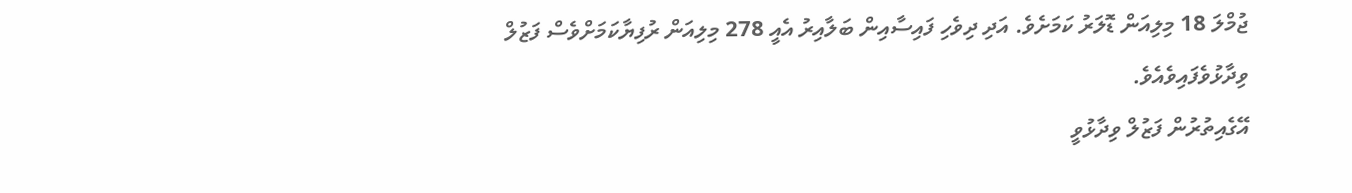ޖުމްލަ 18 މިލިއަން ޑޮލަރު ކަމަށެވެ. އަދި ދިވެހި ފައިސާއިން ބަލާއިރު އެއީ 278 މިލިއަން ރުފިޔާކަމަށްވެސް ފަޒުލް ވިދާޅުވެފައިވެއެވެ.
އޭގެއިތުރުން ފަޒުލް ވިދާޅުވީ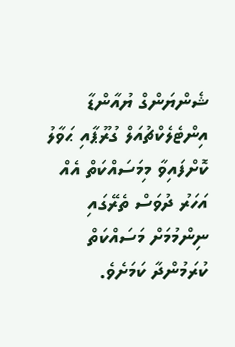ޝެންޔަންގް ޔުއާންޑާ އިންޓެލެކްޗުއަލް ގުރޫޕާއި ޙަވާލު ކޮށްފައިވާ މިމަސައްކަތް އެއް އަހަރު ދުވަސް ތެރޭގައި ނިންމުމަށް މަސައްކަތް ކުރަމުންދާ ކަމަށެވެ.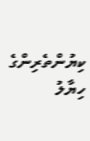ކިޔުންތެރިންގެ ހިޔާލު